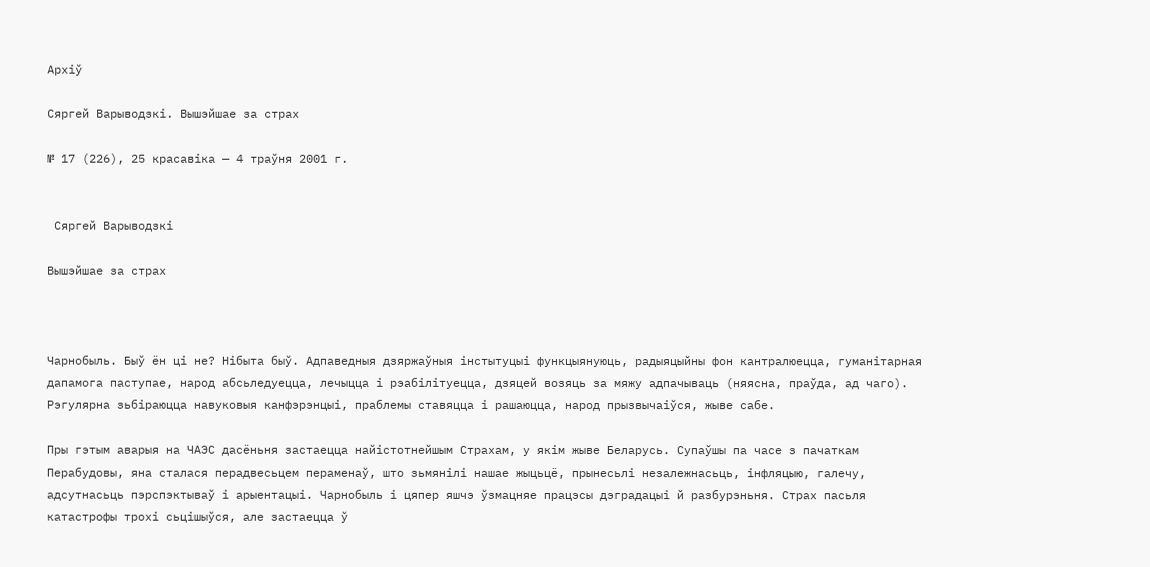Архіў

Сяргей Варыводзкі. Вышэйшае за страх

№ 17 (226), 25 красавіка — 4 траўня 2001 г.


 Сяргей Варыводзкі

Вышэйшае за страх



Чарнобыль. Быў ён ці не? Нібыта быў. Адпаведныя дзяржаўныя інстытуцыі функцыянуюць, радыяцыйны фон кантралюецца, гуманітарная дапамога паступае, народ абсьледуецца, лечыцца і рэабілітуецца, дзяцей возяць за мяжу адпачываць (няясна, праўда, ад чаго). Рэгулярна зьбіраюцца навуковыя канфэрэнцыі, праблемы ставяцца і рашаюцца, народ прызвычаіўся, жыве сабе.

Пры гэтым аварыя на ЧАЭС дасёньня застаецца найістотнейшым Страхам, у якім жыве Беларусь. Супаўшы па часе з пачаткам Перабудовы, яна сталася перадвесьцем пераменаў, што зьмянілі нашае жыцьцё, прынесьлі незалежнасьць, інфляцыю, галечу, адсутнасьць пэрспэктываў і арыентацыі. Чарнобыль і цяпер яшчэ ўзмацняе працэсы дэградацыі й разбурэньня. Страх пасьля катастрофы трохі сьцішыўся, але застаецца ў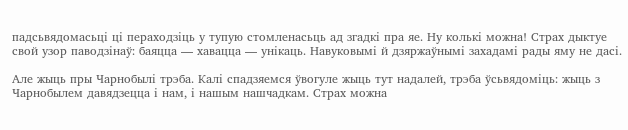падсьвядомасьці ці пераходзіць у тупую стомленасьць ад згадкі пра яе. Ну колькі можна! Страх дыктуе свой узор паводзінаў: баяцца — хавацца — унікаць. Навуковымі й дзяржаўнымі захадамі рады яму не дасі.

Але жыць пры Чарнобылі трэба. Калі спадзяемся ўвогуле жыць тут надалей, трэба ўсьвядоміць: жыць з Чарнобылем давядзецца і нам, і нашым нашчадкам. Страх можна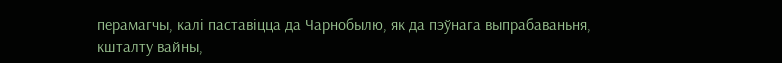перамагчы, калі паставіцца да Чарнобылю, як да пэўнага выпрабаваньня, кшталту вайны,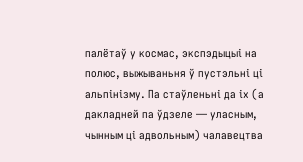палётаў у космас, экспэдыцыі на полюс, выжываньня ў пустэльні ці альпінізму. Па стаўленьні да іх (а дакладней па ўдзеле — уласным, чынным ці адвольным) чалавецтва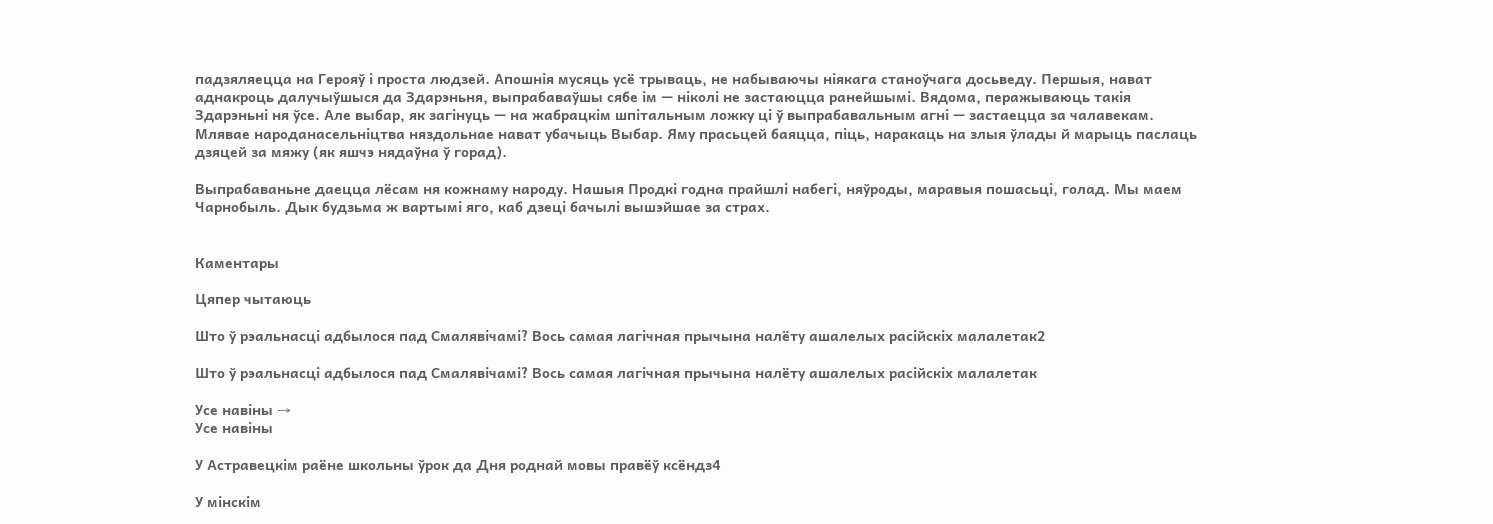падзяляецца на Герояў і проста людзей. Апошнія мусяць усё трываць, не набываючы ніякага станоўчага досьведу. Першыя, нават аднакроць далучыўшыся да Здарэньня, выпрабаваўшы сябе ім — ніколі не застаюцца ранейшымі. Вядома, перажываюць такія Здарэньні ня ўсе. Але выбар, як загінуць — на жабрацкім шпітальным ложку ці ў выпрабавальным агні — застаецца за чалавекам. Млявае народанасельніцтва няздольнае нават убачыць Выбар. Яму прасьцей баяцца, піць, наракаць на злыя ўлады й марыць паслаць дзяцей за мяжу (як яшчэ нядаўна ў горад).

Выпрабаваньне даецца лёсам ня кожнаму народу. Нашыя Продкі годна прайшлі набегі, няўроды, маравыя пошасьці, голад. Мы маем Чарнобыль. Дык будзьма ж вартымі яго, каб дзеці бачылі вышэйшае за страх.


Каментары

Цяпер чытаюць

Што ў рэальнасці адбылося пад Смалявічамі? Вось самая лагічная прычына налёту ашалелых расійскіх малалетак2

Што ў рэальнасці адбылося пад Смалявічамі? Вось самая лагічная прычына налёту ашалелых расійскіх малалетак

Усе навіны →
Усе навіны

У Астравецкім раёне школьны ўрок да Дня роднай мовы правёў ксёндз4

У мінскім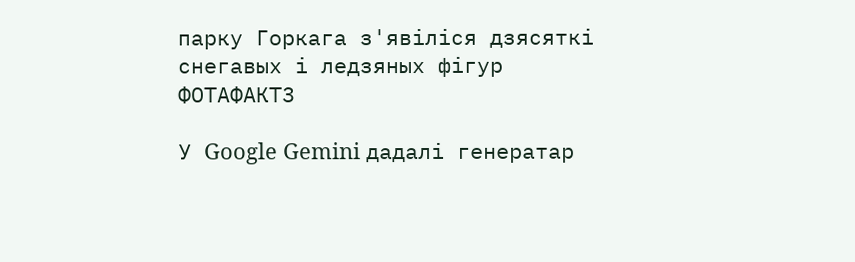парку Горкага з'явіліся дзясяткі снегавых і ледзяных фігур ФОТАФАКТ3

У Google Gemini дадалі генератар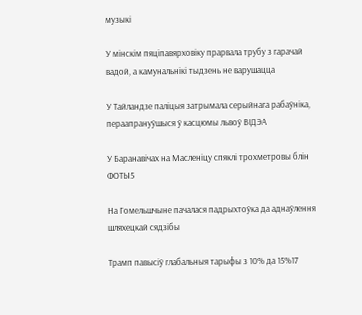музыкі

У мінскім пяціпавярховіку прарвала трубу з гарачай вадой, а камунальнікі тыдзень не варушацца

У Тайландзе паліцыя затрымала серыйнага рабаўніка, пераапрануўшыся ў касцюмы львоў ВІДЭА

У Баранавічах на Масленіцу спяклі трохметровы блін ФОТЫ5

На Гомельшчыне пачалася падрыхтоўка да аднаўлення шляхецкай сядзібы

Трамп павысіў глабальныя тарыфы з 10% да 15%17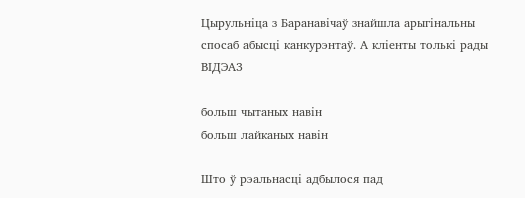Цырульніца з Баранавічаў знайшла арыгінальны спосаб абысці канкурэнтаў. А кліенты толькі рады ВІДЭА3

больш чытаных навін
больш лайканых навін

Што ў рэальнасці адбылося пад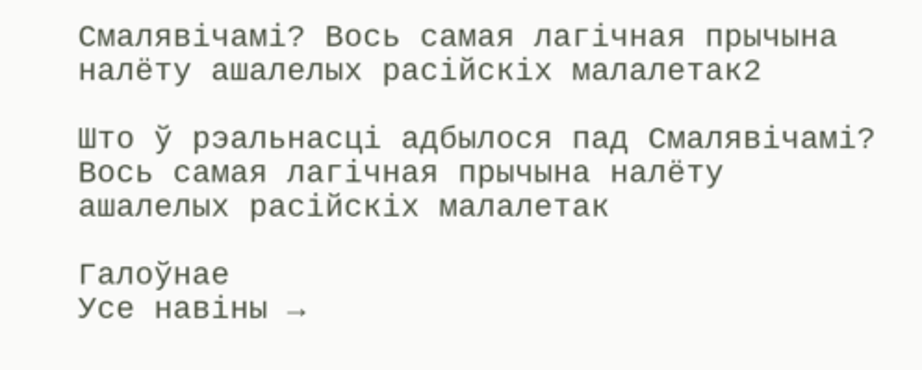Смалявічамі? Вось самая лагічная прычына налёту ашалелых расійскіх малалетак2

Што ў рэальнасці адбылося пад Смалявічамі? Вось самая лагічная прычына налёту ашалелых расійскіх малалетак

Галоўнае
Усе навіны →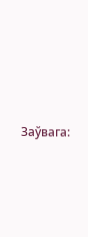Заўвага: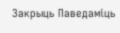Закрыць Паведаміць